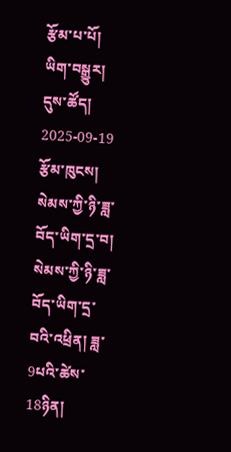རྩོམ་པ་པོ།     ཡིག་བསྒྱུར།       དུས་ཚོད།   2025-09-19   རྩོམ་ཁུངས།    སེམས་ཀྱི་ཉི་ཟླ་བོད་ཡིག་དྲ་བ།
སེམས་ཀྱི་ཉི་ཟླ་བོད་ཡིག་དྲ་བའི་འཕྲིན། ཟླ་9པའི་ཚེས་18ཉིན།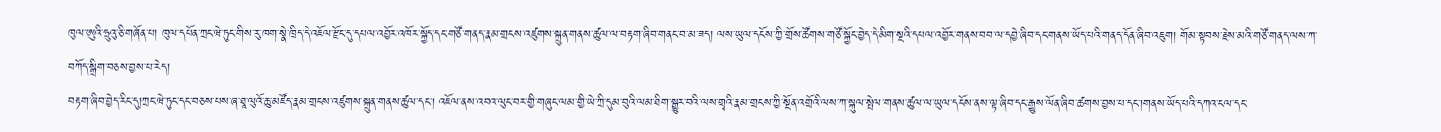ཁུལ་ཨུའི་ཧྲུའུ་ཅི་གཞོན་པ། ཁུལ་དཔོན་ཀྲང་ཝེ་ཏུང་གིས་རུ་ཁག་སྣེ་ཁྲིད་དེ་འཇོལ་རྫོང་དུ་དཔལ་འབྱོར་འཁོར་སྐྱོད་དང་གཙོ་གནད་རྣམ་གྲངས་འཛུགས་སྐྲུན་གནས་ཚུལ་ལ་བརྟག་ཞིབ་གནང་བ་མ་ཟད། ལས་ཡུལ་དངོས་ཀྱི་གྲོས་ཚོགས་གཙོ་སྐྱོང་བྱེད་དེ་མིག་སྔའི་དཔལ་འབྱོར་གནས་བབ་ལ་དབྱེ་ཞིབ་དང་གནས་ཡོད་པའི་གནད་དོན་ཞིབ་འཇུག། གོམ་སྟབས་རྗེས་མའི་གཙོ་གནད་ལས་ཀ་བཀོད་སྒྲིག་བཅས་བྱས་པ་རེད།
བརྟག་ཞིབ་བྱེད་རིང་དུ།ཀྲང་ཝེ་ཏུང་དང་བཅས་པས་ཞ་ཐཱ་ལུའོ་ཆུ་མཛོད་རྣམ་གྲངས་འཛུགས་སྐྲུན་གནས་ཚུལ་དང་། འཇོལ་ནས་འབའ་ལུང་བར་གྱི་གཞུང་ལམ་གྱི་ཡེ་ཀྲི་དུམ་བུའི་ལམ་ཐིག་སྒྱུར་བའི་ལས་གྲྭའི་རྣམ་གྲངས་ཀྱི་སྔོན་འགྲོའི་ལས་ཀ་སྐུལ་སྤེལ་གནས་ཚུལ་ལ་ཡུལ་དངོས་ནས་ལྟ་ཞིབ་དང་རྒྱུས་ལོན་ཞིབ་ཚགས་བྱས་པ་དང་།གནས་ཡོད་པའི་དཀའ་ངལ་དང་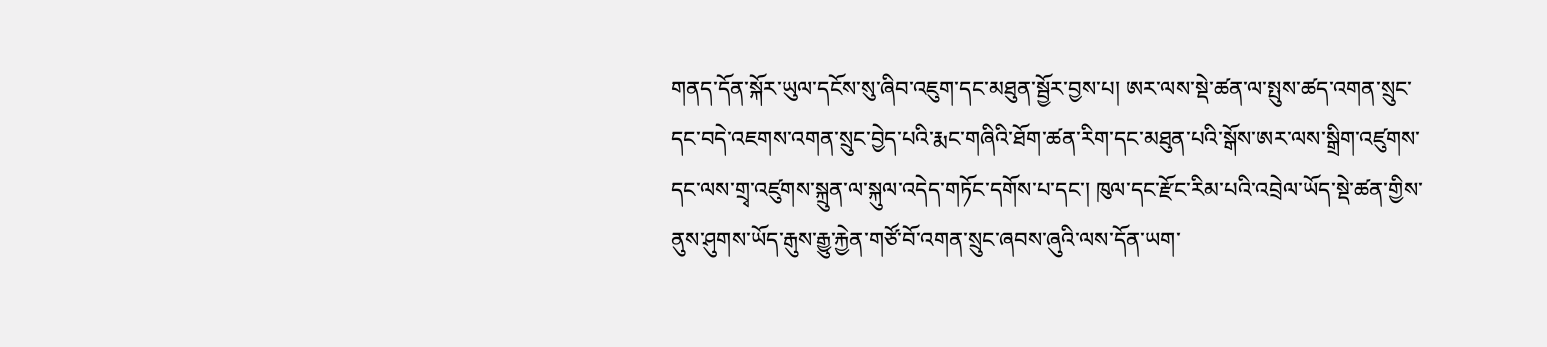གནད་དོན་སྐོར་ཡུལ་དངོས་སུ་ཞིབ་འཇུག་དང་མཐུན་སྦྱོར་བྱས་པ། ཨར་ལས་སྡེ་ཚན་ལ་སྤུས་ཚད་འགན་སྲུང་དང་བདེ་འཇགས་འགན་སྲུང་བྱེད་པའི་རྨང་གཞིའི་ཐོག་ཚན་རིག་དང་མཐུན་པའི་སྒོས་ཨར་ལས་སྒྲིག་འཛུགས་དང་ལས་གྲྭ་འཛུགས་སྐྲུན་ལ་སྐུལ་འདེད་གཏོང་དགོས་པ་དང་། ཁུལ་དང་རྫོང་རིམ་པའི་འབྲེལ་ཡོད་སྡེ་ཚན་གྱིས་ནུས་ཤུགས་ཡོད་རྒུས་རྒྱུ་རྐྱེན་གཙོ་བོ་འགན་སྲུང་ཞབས་ཞུའི་ལས་དོན་ཡག་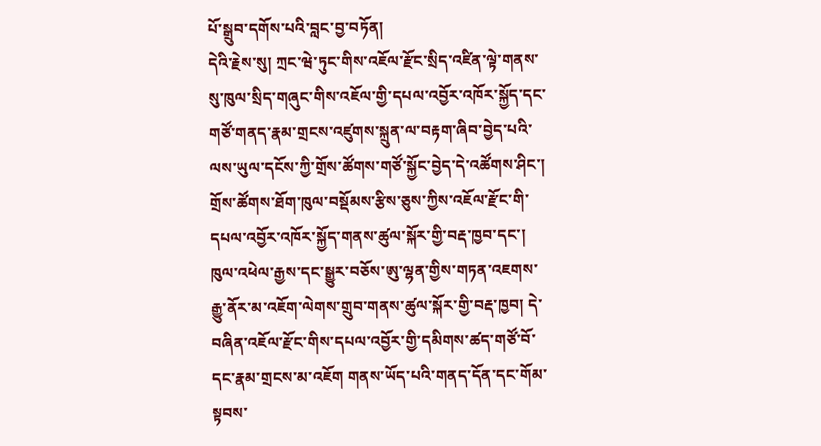པོ་སྒྲུབ་དགོས་པའི་བླང་བྱ་བཏོན།
དེའི་རྗེས་སུ། ཀྲང་ཝེ་ཏུང་གིས་འཇོལ་རྫོང་སྲིད་འཛིན་ལྟེ་གནས་སུ་ཁུལ་སྲིད་གཞུང་གིས་འཇོལ་གྱི་དཔལ་འབྱོར་འཁོར་སྐྱོད་དང་གཙོ་གནད་རྣམ་གྲངས་འཛུགས་སྐྲུན་ལ་བརྟག་ཞིབ་བྱེད་པའི་ལས་ཡུལ་དངོས་ཀྱི་གྲོས་ཚོགས་གཙོ་སྐྱོང་བྱེད་དེ་འཚོགས་ཤིང་། གྲོས་ཚོགས་ཐོག་ཁུལ་བསྡོམས་རྩིས་ཅུས་ཀྱིས་འཇོལ་རྫོང་གི་དཔལ་འབྱོར་འཁོར་སྐྱོད་གནས་ཚུལ་སྐོར་གྱི་བརྡ་ཁྱབ་དང་། ཁུལ་འཕེལ་རྒྱས་དང་སྒྱུར་བཅོས་ཨུ་ལྷན་གྱིས་གཏན་འཇགས་རྒྱུ་ནོར་མ་འཇོག་ལེགས་གྲུབ་གནས་ཚུལ་སྐོར་གྱི་བརྡ་ཁྱབ། དེ་བཞིན་འཇོལ་རྫོང་གིས་དཔལ་འབྱོར་གྱི་དམིགས་ཚད་གཙོ་བོ་དང་རྣམ་གྲངས་མ་འཇོག གནས་ཡོད་པའི་གནད་དོན་དང་གོམ་སྟབས་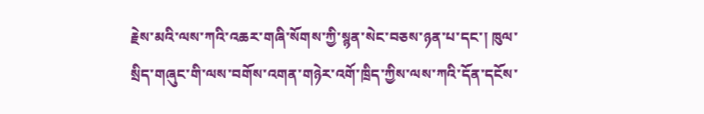རྗེས་མའི་ལས་ཀའི་འཆར་གཞི་སོགས་ཀྱི་སྙན་སེང་བཅས་ཉན་པ་དང་། ཁུལ་སྲིད་གཞུང་གི་ལས་བགོས་འགན་གཉེར་འགོ་ཁྲིད་ཀྱིས་ལས་ཀའི་དོན་དངོས་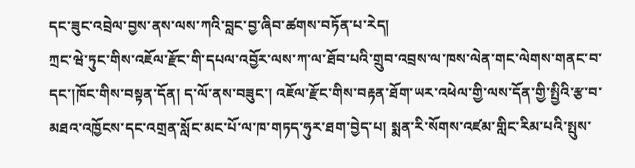དང་ཟུང་འབྲེལ་བྱས་ནས་ལས་ཀའི་བླང་བྱ་ཞིབ་ཚགས་བཏོན་པ་རེད།
ཀྲང་ཝེ་ཏུང་གིས་འཇོལ་རྫོང་གི་དཔལ་འབྱོར་ལས་ཀ་ལ་ཐོབ་པའི་གྲུབ་འབྲས་ལ་ཁས་ལེན་གང་ལེགས་གནང་བ་དང་།ཁོང་གིས་བསྟན་དོན། ད་ལོ་ནས་བཟུང་། འཇོལ་རྫོང་གིས་བརྟན་ཐོག་ཡར་འཕེལ་གྱི་ལས་དོན་གྱི་སྤྱིའི་རྩ་བ་མཐའ་འཁྱོངས་དང་འགྲན་སློང་མང་པོ་ལ་ཁ་གཏད་ཧུར་ཐག་བྱེད་པ། སྨན་རི་སོགས་འཛམ་གླིང་རིམ་པའི་སྤུས་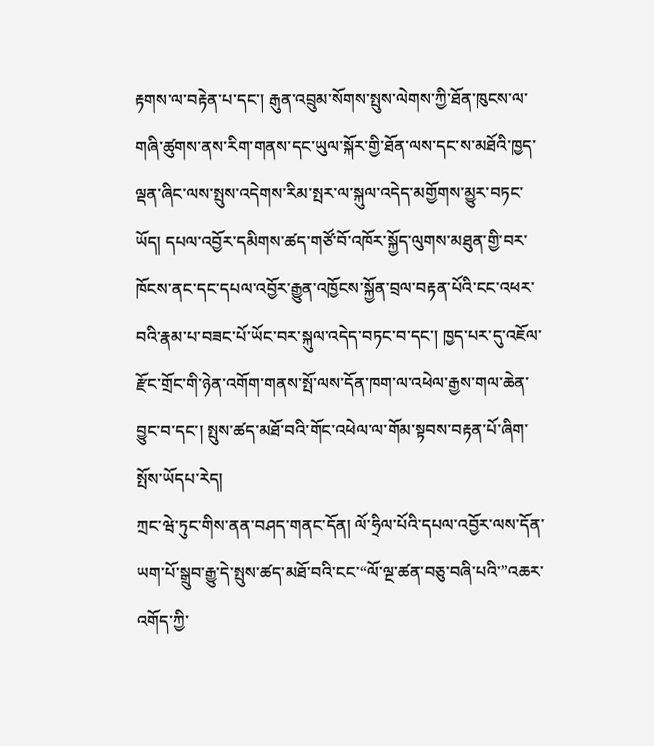རྟགས་ལ་བརྟེན་པ་དང་། རྒུན་འབྲུམ་སོགས་སྤུས་ལེགས་ཀྱི་ཐོན་ཁུངས་ལ་གཞི་ཚུགས་ནས་རིག་གནས་དང་ཡུལ་སྐོར་གྱི་ཐོན་ལས་དང་ས་མཐོའི་ཁྱད་ལྡན་ཞིང་ལས་སྤུས་འདེགས་རིམ་སྤར་ལ་སྐུལ་འདེད་མགྱོགས་མྱུར་བཏང་ཡོད། དཔལ་འབྱོར་དམིགས་ཚད་གཙོ་བོ་འཁོར་སྐྱོད་ལུགས་མཐུན་གྱི་བར་ཁོངས་ནང་དང་དཔལ་འབྱོར་རྒྱུན་འཁྱོངས་སྐྱོན་བྲལ་བརྟན་པོའི་ངང་འཕར་བའི་རྣམ་པ་བཟང་པོ་ཡོང་བར་སྐུལ་འདེད་བཏང་བ་དང་། ཁྱད་པར་དུ་འཇོལ་རྫོང་གྲོང་གི་ཉེན་འགོག་གནས་སྤོ་ལས་དོན་ཁག་ལ་འཕེལ་རྒྱས་གལ་ཆེན་བྱུང་བ་དང་། སྤུས་ཚད་མཐོ་བའི་གོང་འཕེལ་ལ་གོམ་སྟབས་བརྟན་པོ་ཞིག་སྤོས་ཡོདཔ་རེད།
ཀྲང་ཝེ་ཏུང་གིས་ནན་བཤད་གནང་དོན། ལོ་ཧྲིལ་པོའི་དཔལ་འབྱོར་ལས་དོན་ཡག་པོ་སྒྲུབ་རྒྱུ་དེ་སྤུས་ཚད་མཐོ་བའི་ངང་“ལོ་ལྔ་ཚན་བཅུ་བཞི་པའི་”འཆར་འགོད་ཀྱི་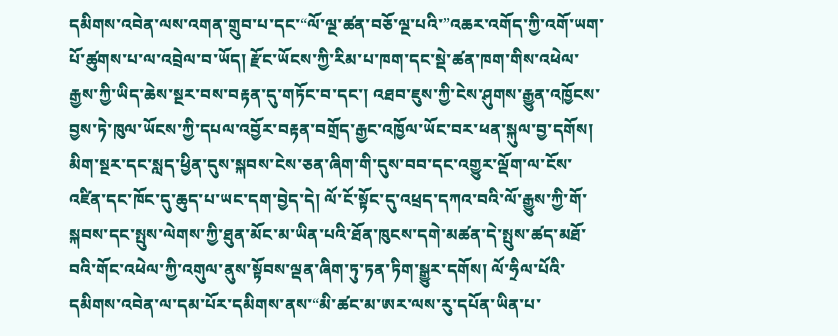དམིགས་འབེན་ལས་འགན་གྲུབ་པ་དང་“ལོ་ལྔ་ཚན་བཅོ་ལྔ་པའི་”འཆར་འགོད་ཀྱི་འགོ་ཡག་པོ་ཚུགས་པ་ལ་འབྲེལ་བ་ཡོད། རྫོང་ཡོངས་ཀྱི་རིམ་པ་ཁག་དང་སྡེ་ཚན་ཁག་གིས་འཕེལ་རྒྱས་ཀྱི་ཡིད་ཆེས་སྔར་བས་བརྟན་དུ་གཏོང་བ་དང་། འཐབ་ཇུས་ཀྱི་ངེས་ཤུགས་རྒྱུན་འཁྱོངས་བྱས་ཏེ་ཁུལ་ཡོངས་ཀྱི་དཔལ་འབྱོར་བརྟན་བགྲོད་རྒྱང་འཁྱོལ་ཡོང་བར་ཕན་སྐུལ་བྱ་དགོས། མིག་སྔར་དང་སླད་ཕྱིན་དུས་སྐབས་ངེས་ཅན་ཞིག་གི་དུས་བབ་དང་འགྱུར་ལྡོག་ལ་ངོས་འཛིན་དང་ཁོང་དུ་ཆུད་པ་ཡང་དག་བྱེད་དེ། ལོ་ངོ་སྟོང་དུ་འཕྲད་དཀའ་བའི་ལོ་རྒྱུས་ཀྱི་གོ་སྐབས་དང་སྤུས་ལེགས་ཀྱི་ཐུན་མོང་མ་ཡིན་པའི་ཐོན་ཁུངས་དགེ་མཚན་དེ་སྤུས་ཚད་མཐོ་བའི་གོང་འཕེལ་ཀྱི་འགུལ་ནུས་སྟོབས་ལྡན་ཞིག་ཏུ་ཏན་ཏིག་སྒྱུར་དགོས། ལོ་ཧྲིལ་པོའི་དམིགས་འབེན་ལ་དམ་པོར་དམིགས་ནས་“མི་ཚང་མ་ཨར་ལས་རུ་དཔོན་ཡིན་པ་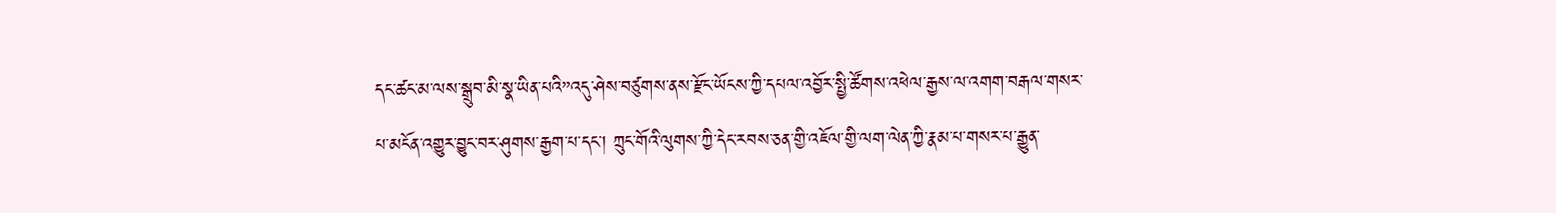དང་ཚང་མ་ལས་སྒྲུབ་མི་སྣ་ཡིན་པའི”འདུ་ཤེས་བཙུགས་ནས་རྫོང་ཡོངས་ཀྱི་དཔལ་འབྱོར་སྤྱི་ཚོགས་འཕེལ་རྒྱས་ལ་འགག་བརྒལ་གསར་པ་མངོན་འགྱུར་བྱུང་བར་ཤུགས་རྒྱག་པ་དང་། ཀྲུང་གོའི་ལུགས་ཀྱི་དེང་རབས་ཅན་གྱི་འཇོལ་གྱི་ལག་ལེན་ཀྱི་རྣམ་པ་གསར་པ་རྒྱུན་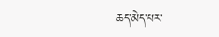ཆད་མེད་པར་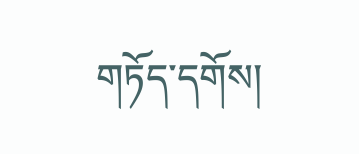གཏོད་དགོས།